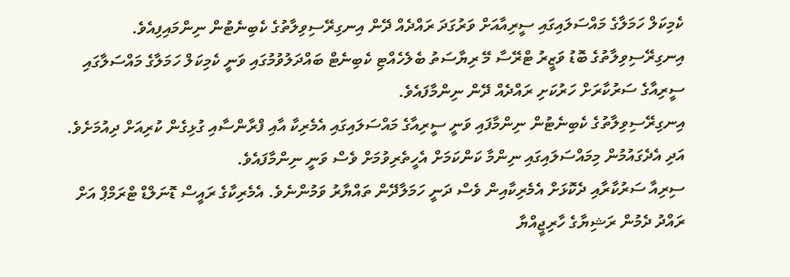ކެމިކަލް ހަމަލާގެ މައްސަލައިގައި ސީރިއާއަށް ވަރުގަދަ ރައްދެއް ދޭން އިނގިރޭސިވިލާތުގެ ކެބިނެޓުން ނިންމައިފިއެވެ.
އިނގިރޭސިވިލާތުގެ ބޮޑު ވަޒީރު ޓްރޭސާ މޭ ރިޔާސަތު ބެލެހެއްޓި ކެބިނެޓް ބައްދަލުވުމުގައި ވަނީ ކެމިކަލް ހަމަލާގެ މައްސަލާގައި ސީރިއާގެ ސަރުކާރަށް ހަރުކަށި ރައްދެއް ދޭން ނިންމާފައެވެ.
އިނގިރޭސިވިލާތުގެ ކެބިނެޓުން ނިންމާފައި ވަނީ ސީރިއާގެ މައްސަލައިގައި އެމެރިކާ އާއި ފްރާންސާއި ގުޅިގެން ކުރިއަށް ދިއުމަށެވެ. އަދި އެދެގައުމުން މިމައްސަލައިގައި ނިންމާ ކަންކަމަށް އެހީތެރިވުމަށް ވެސް ވަނީ ނިންމާފައެވެ.
ސިރިއާ ސަރުކާރާއި ދެކޮޅަށް އެމެރިކާއިން ވެސް ދަނީ ހަމަލާދޭން ތައްޔާރު ވަމުންނެވެ. އެމެރިކާގެ ރައީސް ޑޮނަލްޑް ޓްރަމްޕް އަށް ރައްދު ދެމުން ރަޝިޔާގެ ހާރިޖީއްޔާ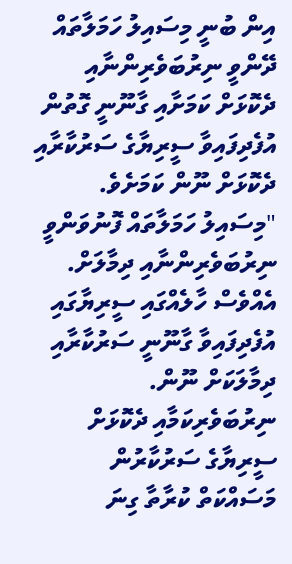އިން ބުނީ މިސައިލު ހަމަލާތައް ދޭންވީ ނިރުބަވެރިންނާއި ދެކޮޅަށް ކަމަށާއި ގާނޫނީ ގޮތުން އުފެދިފައިވާ ސީރިޔާގެ ސަރުކާރާއި ދެކޮޅަށް ނޫން ކަމަށެވެ.
"މިސައިލު ހަމަލާތައް ފޮނުވަންވީ ނިރުބަވެރިންނާއި ދިމާލަށް. އެއްވެސް ހާލެއްގައި ސީރިޔާގައި އުފެދިފައިވާ ގާނޫނީ ސަރުކާރާއި ދިމާލަކަށް ނޫން. ނިރުބަވެރިކަމާއި ދެކޮޅަށް ސީރިޔާގެ ސަރުކާރުން މަސައްކަތް ކުރާތާ ގިނަ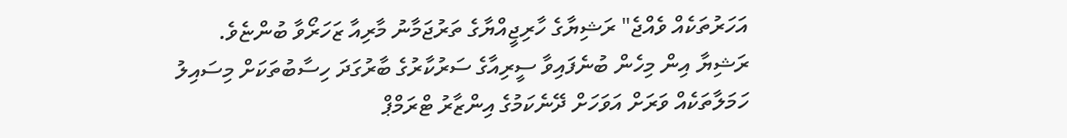އަހަރުތަކެއް ވެއްޖެ" ރަޝިޔާގެ ހާރިޖީއްޔާގެ ތަރުޖަމާނު މާރިއާ ޒަހަރޯވާ ބުންޏެވެ.
ރަޝިޔާ އިން މިހެން ބުނެފައިވާ ސީރިއާގެ ސަރުކާރުގެ ބާރުގަދަ ހިސާބުތަކަށް މިސައިލު ހަމަލާތަކެއް ވަރަށް އަވަހަށް ދޭނެކަމުގެ އިންޒާރު ޓްރަމްޕް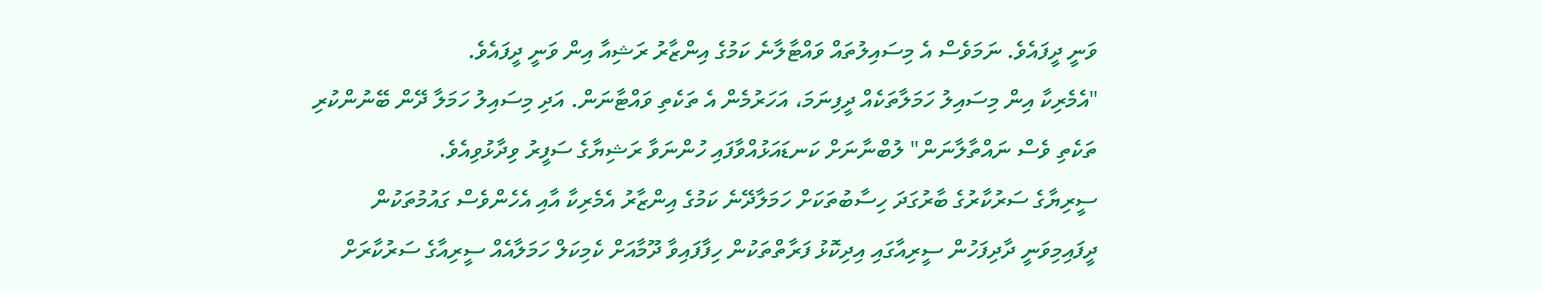ވަނީ ދީފައެވެ. ނަމަވެސް އެ މިސައިލުތައް ވައްޓާލާނެ ކަމުގެ އިންޒާރު ރަޝިއާ އިން ވަނީ ދީފައެވެ.
"އެމެރިކާ އިން މިސައިލު ހަމަލާތަކެއް ދީފިނަމަ، އަހަރުމެން އެ ތަކެތި ވައްޓާނަން. އަދި މިސައިލު ހަމަލާ ދޭން ބޭނުންކުރި ތަކެތި ވެސް ނައްތާލާނަން" ލުބްނާނަށް ކަނޑައަޅުއްވާފައި ހުންނަވާ ރަޝިޔާގެ ސަފީރު ވިދާޅުވިއެވެ.
ސީރިޔާގެ ސަރުކާރުގެ ބާރުގަދަ ހިސާބުތަކަށް ހަމަލާދޭނެ ކަމުގެ އިންޒާރު އެމެރިކާ އާއި އެހެންވެސް ގައުމުތަކުން ދީފައިމިވަނީ ދާދިފަހުން ސީރިއާގައި އިދިކޮޅު ފަރާތްތަކުން ހިފާފައިވާ ދޫމާއަށް ކެމިކަލް ހަމަލާއެއް ސީރިއާގެ ސަރުކާރަށް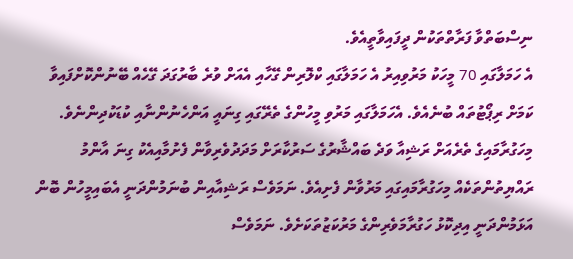ނިސްބަތްވާ ފަރާތްތަކުން ދީފައިވާތީއެވެ.
އެ ހަމަލާގައި 70 މީހަކު މަރުވިއިރު އެ ހަމަލާގައި ކްލޮރިން ގޭހާއި އެއަށް ވުރެ ބާރުގަދަ ގޭހެއް ބޭނުންކޮށްފައިވާ ކަމަށް ރިޕޯޓުތައް ބުނެއެވެ. އެހަމަލާގައި މަރުވި މީހުންގެ ތެރޭގައި ގިނައީ އަންހެނުންނާއި ކުޑަކުދިންނެވެ.
މިހަގުރާމައިގެ ތެރެއަށް ރަޝިއާ ވަދެ ބައްޝާރުގެ ސަރުކާރަށް މަދަދުވެރިވާން ފެށުމާއިއެކު ގިނަ އާންމު ރައްޔިތުންތަކެއް މިހަގުރާމައިގައި މަރުވާން ފެށިއެވެ. ނަމަވެސް ރަޝިއާއިން ބުނަމުންދަނީ އެބައިމީހުން ބޮން އަޅަމުންދަނީ އިދިކޮޅު ހަގުރާމަވެރިންގެ މަރުކަޒުތަކަށެވެ. ނަމަވެސް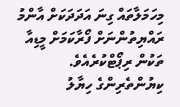މިހަމަލާތައް ގިނަ އަދަދަކަށް އާންމު ރައްޔިތުންނަށް ފޯރާކަމަށް މީޑިއާ ތަކުން ރިޕޯޓްކުރެއެވެ.
ކިޔުންތެރިންގެ ހިޔާލު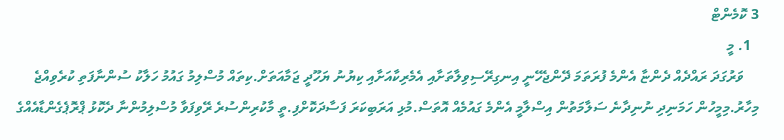3 ކޮމެންޓް
  1. މީ
    ވަރުގަދަ ރައްދެއް ދެންޏާ އެންމެ ފުރަތަމަ ދޭންޖެހޭނީ އިނގިރޭސިވިލާތަށާއި އެމެރިކާއަށާއި ކިޔުނު ޔަހޫދީ ޖަމާއަތަށް.ކިތައް މުސްލިމު ގައުމު ހަލާކު ސުންނާފަތި ކުރެވިއްޖެ މިހާރު.މިމީހުން ހަމަނިދި ނުނިދާނެ ސަލާމަތުން އިސްލާމީ އެންމެ ގައުމެއް އޮތަސް.މުޅި އަރަބިކަރަ ފަސާދަކޮށްފި.ތީ މާކުރިންސުރެ ރޭވިފަވާ މުސްލިމުންނާ ދެކޮޅު ޕްރޮޕެގެންޑާއެއްގެ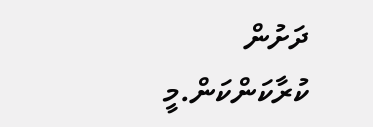ދަށުން ކުރާކަންކަން.މީ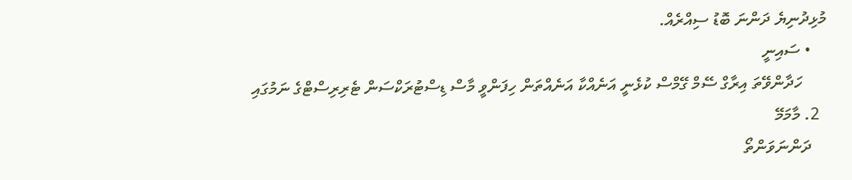މުޅިދުނިޔެ ދަންނަ ބޮޑު ސިއްރެއް.
    • ސައިނީ
      ހަދާންވޭތަ އިރާގް ސޭމް ގޭމްސް ކުޅެނީ އަނެއްކާ އަނެއްތަން ހިފަންވީ މާސް ޑިސްޓުރަކްސަން ޓެރިރިސްޓްގެ ނަމުގައި
  2. މާމަމޭ
    ދަންނަވަންތޯ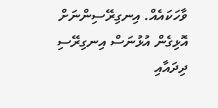ވާހަކައެއް. އިނގިރޭސިންނަށް އޮޅިގެން އުޅުނަސް އިނގިރޭސި ދިދައާއި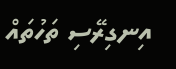އިނގިރޭސި ތަހުތައް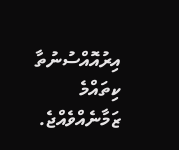އިރުއޮއްސުނުތާ ކިތައްމެ ޒަމާނެއްވެއްޖެ.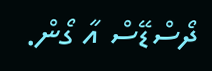ދޯސްޑޭސް އާ ގޯން.